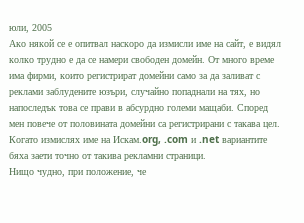юли, 2005
Ако някой се е опитвал наскоро да измисли име на сайт, е видял колко трудно е да се намери свободен домейн. От много време има фирми, които регистрират домейни само за да заливат с реклами заблудените юзъри, случайно попаднали на тях, но напоследък това се прави в абсурдно големи мащаби. Според мен повече от половината домейни са регистрирани с такава цел. Когато измислях име на Искам.org, .com и .net вариантите бяха заети точно от такива рекламни страници.
Нищо чудно, при положение, че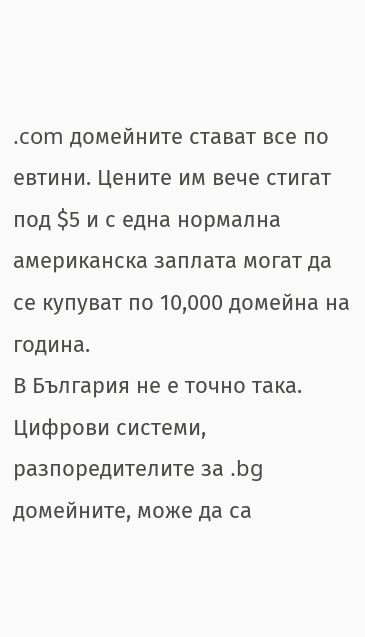.com домейните стават все по евтини. Цените им вече стигат под $5 и с една нормална американска заплата могат да се купуват по 10,000 домейна на година.
В България не е точно така. Цифрови системи, разпоредителите за .bg домейните, може да са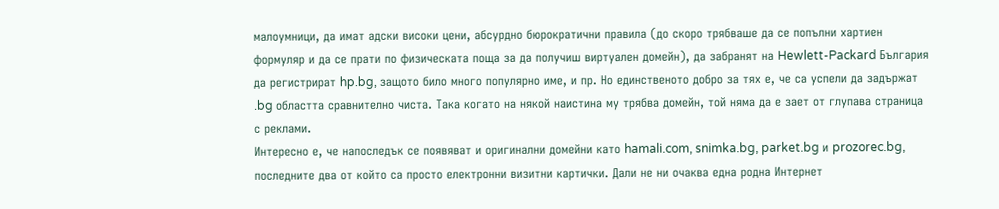малоумници, да имат адски високи цени, абсурдно бюрократични правила (до скоро трябваше да се попълни хартиен формуляр и да се прати по физическата поща за да получиш виртуален домейн), да забранят на Hewlett-Packard България да регистрират hp.bg, защото било много популярно име, и пр. Но единственото добро за тях е, че са успели да задържат .bg областта сравнително чиста. Така когато на някой наистина му трябва домейн, той няма да е зает от глупава страница с реклами.
Интересно е, че напоследък се появяват и оригинални домейни като hamali.com, snimka.bg, parket.bg и prozorec.bg, последните два от който са просто електронни визитни картички. Дали не ни очаква една родна Интернет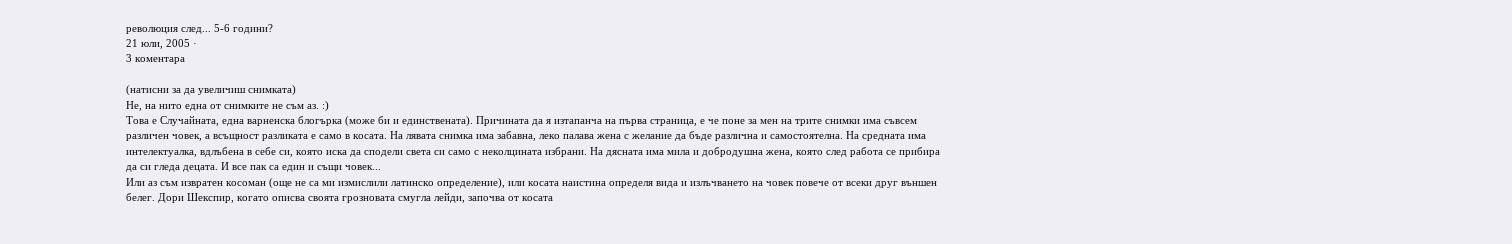революция след... 5-6 години?
21 юли, 2005 ·
3 коментара

(натисни за да увеличиш снимката)
Не, на нито една от снимките не съм аз. :)
Това е Случайната, една варненска блогърка (може би и единствената). Причината да я изтапанча на първа страница, е че поне за мен на трите снимки има съвсем различен човек, а всъщност разликата е само в косата. На лявата снимка има забавна, леко палава жена с желание да бъде различна и самостоятелна. На средната има интелектуалка, вдлъбена в себе си, която иска да сподели света си само с неколцината избрани. На дясната има мила и добродушна жена, която след работа се прибира да си гледа децата. И все пак са един и същи човек...
Или аз съм извратен косоман (още не са ми измислили латинско определение), или косата наистина определя вида и излъчването на човек повече от всеки друг външен белег. Дори Шекспир, когато описва своята грозновата смугла лейди, започва от косата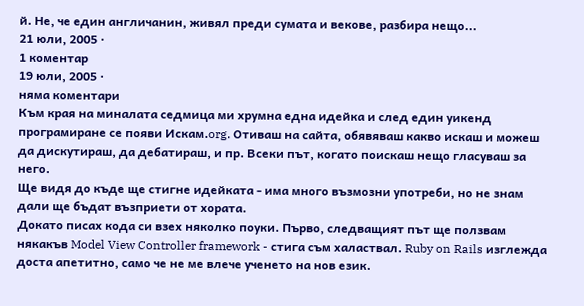й. Не, че един англичанин, живял преди сумата и векове, разбира нещо...
21 юли, 2005 ·
1 коментар
19 юли, 2005 ·
няма коментари
Към края на миналата седмица ми хрумна една идейка и след един уикенд програмиране се появи Искам.org. Отиваш на сайта, обявяваш какво искаш и можеш да дискутираш, да дебатираш, и пр. Всеки път, когато поискаш нещо гласуваш за него.
Ще видя до къде ще стигне идейката - има много възмозни употреби, но не знам дали ще бъдат възприети от хората.
Докато писах кода си взех няколко поуки. Първо, следващият път ще ползвам някакъв Model View Controller framework - стига съм халаствал. Ruby on Rails изглежда доста апетитно, само че не ме влече ученето на нов език.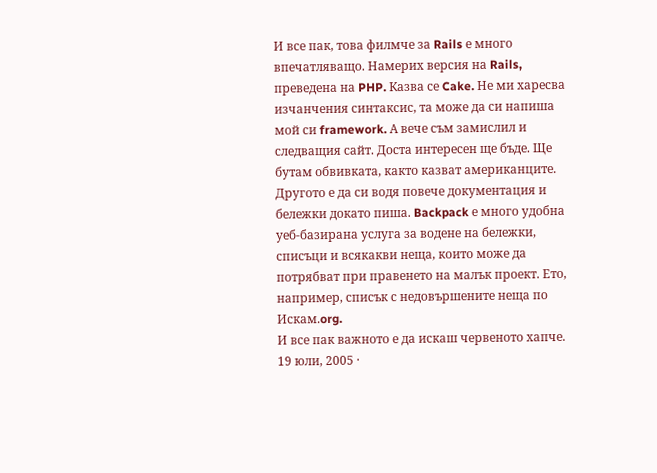И все пак, това филмче за Rails е много впечатляващо. Намерих версия на Rails, преведена на PHP. Казва се Cake. Не ми харесва изчанчения синтаксис, та може да си напиша мой си framework. А вече съм замислил и следващия сайт. Доста интересен ще бъде. Ще бутам обвивката, както казват американците.
Другото е да си водя повече документация и бележки докато пиша. Backpack е много удобна уеб-базирана услуга за водене на бележки, списъци и всякакви неща, които може да потрябват при правенето на малък проект. Ето, например, списък с недовършените неща по Искам.org.
И все пак важното е да искаш червеното хапче.
19 юли, 2005 ·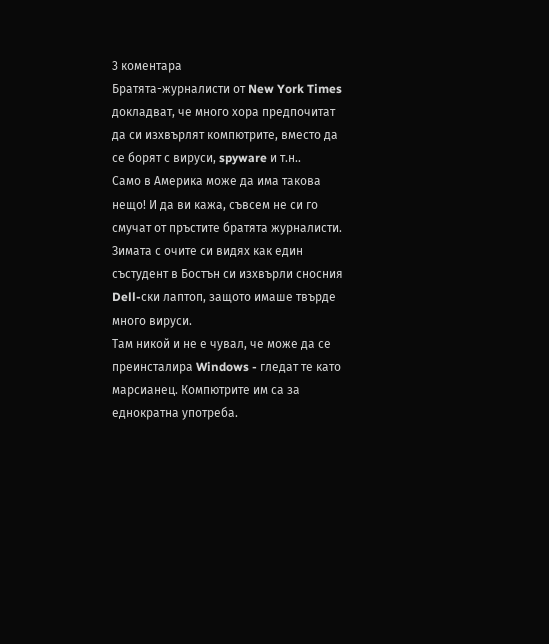3 коментара
Братята-журналисти от New York Times докладват, че много хора предпочитат да си изхвърлят компютрите, вместо да се борят с вируси, spyware и т.н..
Само в Америка може да има такова нещо! И да ви кажа, съвсем не си го смучат от пръстите братята журналисти. Зимата с очите си видях как един състудент в Бостън си изхвърли сносния Dell-ски лаптоп, защото имаше твърде много вируси.
Там никой и не е чувал, че може да се преинсталира Windows - гледат те като марсианец. Компютрите им са за еднократна употреба.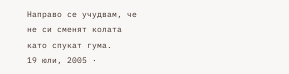Направо се учудвам, че не си сменят колата като спукат гума.
19 юли, 2005 ·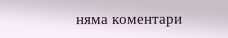няма коментари